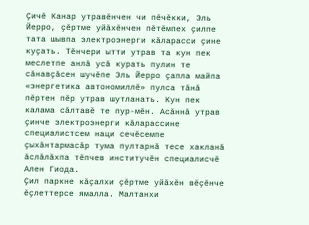Ҫичӗ Канар утравӗнчен чи пӗчӗкки, Эль Йерро, ҫӗртме уйӑхӗнчен пӗтӗмпех ҫилпе тата шывпа электроэнерги кӑларасси ҫине куҫать. Тӗнчери ытти утрав та кун пек меслетпе анлӑ усӑ курать пулин те сӑнавҫӑсен шучӗпе Эль Йерро ҫапла майпа «энергетика автономиллӗ» пулса тӑнӑ пӗртен пӗр утрав шутланать. Кун пек калама сӑлтавӗ те пур-мӗн. Асӑннӑ утрав ҫинче электроэнерги кӑларассине специалистсем наци сечӗсемпе ҫыхӑнтармасӑр тума пултарнӑ тесе хакланӑ ӑслӑлӑхпа тӗпчев институчӗн специалисчӗ Ален Гиода.
Ҫил паркне кӑҫалхи ҫӗртме уйӑхӗн вӗҫӗнче ӗҫлеттерсе ямалла. Малтанхи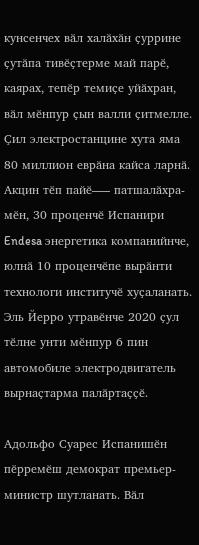кунсенчех вӑл халӑхӑн ҫуррине ҫутӑпа тивӗҫтерме май парӗ, каярах, тепӗр темиҫе уйӑхран, вӑл мӗнпур ҫын валли ҫитмелле.
Ҫил электростанцине хута яма 80 миллион еврӑна кайса ларнӑ. Акцин тӗп пайӗ—– патшалӑхра-мӗн, 30 проценчӗ Испанири Endesa энергетика компанийнче, юлнӑ 10 проценчӗпе вырӑнти технологи институчӗ хуҫаланать.
Эль Йерро утравӗнче 2020 ҫул тӗлне унти мӗнпур 6 пин автомобиле электродвигатель вырнаҫтарма палӑртаҫҫӗ.

Адольфо Суарес Испанишӗн пӗрремӗш демократ премьер-министр шутланать. Вӑл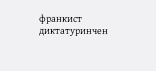франкист диктатуринчен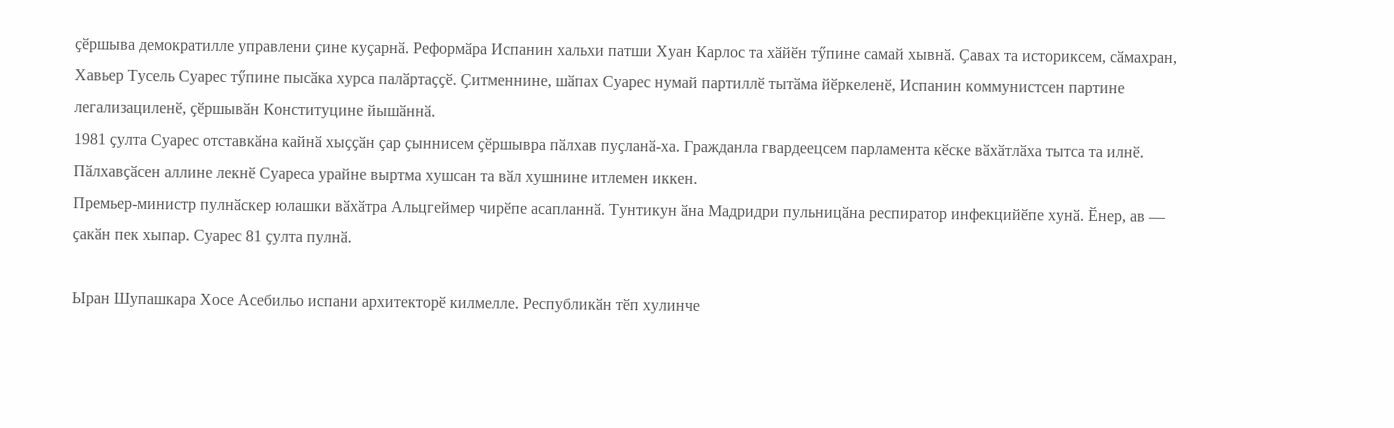ҫӗршыва демократилле управлени ҫине куҫарнӑ. Реформӑра Испанин хальхи патши Хуан Карлос та хӑйӗн тӳпине самай хывнӑ. Ҫавах та историксем, сӑмахран, Хавьер Тусель Суарес тӳпине пысӑка хурса палӑртаҫҫӗ. Ҫитменнине, шӑпах Суарес нумай партиллӗ тытӑма йӗркеленӗ, Испанин коммунистсен партине легализациленӗ, ҫӗршывӑн Конституцине йышӑннӑ.
1981 ҫулта Суарес отставкӑна кайнӑ хыҫҫӑн ҫар ҫыннисем ҫӗршывра пӑлхав пуҫланӑ-ха. Гражданла гвардеецсем парламента кӗске вӑхӑтлӑха тытса та илнӗ. Пӑлхавҫӑсен аллине лекнӗ Суареса урайне выртма хушсан та вӑл хушнине итлемен иккен.
Премьер-министр пулнӑскер юлашки вӑхӑтра Альцгеймер чирӗпе асапланнӑ. Тунтикун ӑна Мадридри пульницӑна респиратор инфекцийӗпе хунӑ. Ӗнер, ав — ҫакӑн пек хыпар. Суарес 81 ҫулта пулнӑ.

Ыран Шупашкара Хосе Асебильо испани архитекторӗ килмелле. Республикӑн тӗп хулинче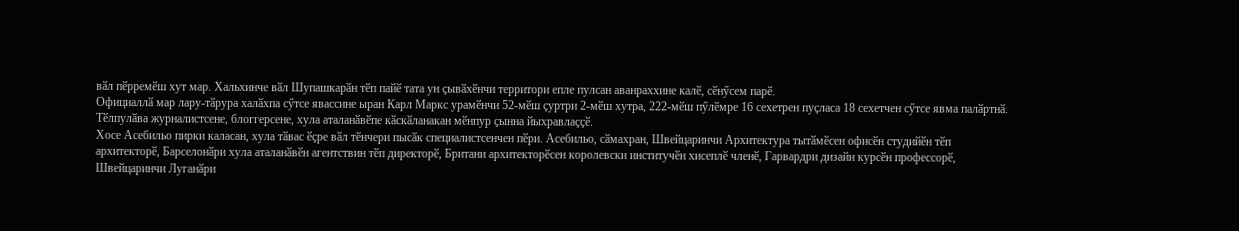вӑл пӗрремӗш хут мар. Хальхинче вӑл Шупашкарӑн тӗп пайӗ тата ун ҫывӑхӗнчи территори епле пулсан аванраххине калӗ, сӗнӳсем парӗ.
Официаллӑ мар лару-тӑрура халӑхпа сӳтсе явассине ыран Карл Маркс урамӗнчи 52-мӗш ҫуртри 2-мӗш хутра, 222-мӗш пӳлӗмре 16 сехетрен пуҫласа 18 сехетчен сӳтсе явма палӑртнӑ. Тӗлпулӑва журналистсене, блоггерсене, хула аталанӑвӗпе кӑскӑланакан мӗнпур ҫынна йыхравлаҫҫӗ.
Хосе Асебильо пирки каласан, хула тӑвас ӗҫре вӑл тӗнчери пысӑк специалистсенчен пӗри. Асебильо, сӑмахран, Швейцаринчи Архитектура тытӑмӗсен офисӗн студийӗн тӗп архитекторӗ, Барселонӑри хула аталанӑвӗн агентствин тӗп директорӗ, Британи архитекторӗсен королевски институчӗн хисеплӗ членӗ, Гарвардри дизайн курсӗн профессорӗ, Швейцаринчи Луганӑри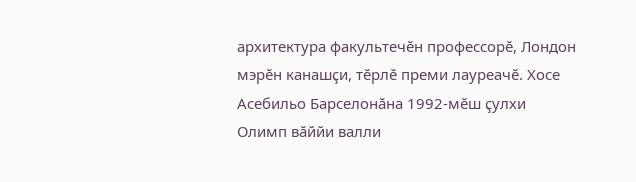архитектура факультечӗн профессорӗ, Лондон мэрӗн канашҫи, тӗрлӗ преми лауреачӗ. Хосе Асебильо Барселонӑна 1992-мӗш ҫулхи Олимп вӑййи валли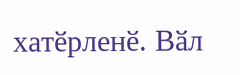хатӗрленӗ. Вӑл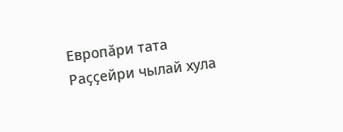Европӑри тата Раҫҫейри чылай хула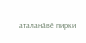аталанӑвӗ пирки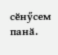сӗнӳсем панӑ.